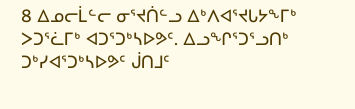8 ᐃᓄᓕᒫᓪᓕ ᓂᕐᔪᑏᓪᓗ ᐃᒃᐱᐊᕐᔪᒐᔭᖕᒥᒃ ᐳᑐᕐᓛᒥᒃ ᐊᑐᕐᑐᒃᓴᐅᕗᑦ. ᐃᓗᖏᕐᑐᕐᓗᑎᒃ ᑐᒃᓯᐊᕐᑐᒃᓴᐅᕗᑦ ᒎᑎᒧᑦ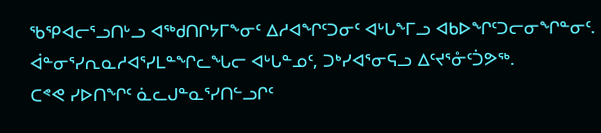ᖃᕿᐊᓕᕐᓗᑎᒡᓗ ᐊᖅᑯᑎᒋᔭᒥᖕᓂᑦ ᐃᓱᐊᖏᑦᑐᓂᑦ ᐊᒡᒐᖕᒥᓗ ᐊᑲᐅᖏᑦᑐᓕᓂᖏᓐᓂᑦ.
ᐋᓐᓂᕐᓯᕆᓇᓱᐊᕐᓯᒪᓐᖏᓚᖓᓕ ᐊᒡᒐᓐᓄᑦ, ᑐᒃᓯᐊᕐᓂᕋᓗ ᐃᑦᔪᕐᓁᑦᑑᕗᖅ.
ᑕᕝᕙ ᓯᐅᑎᖏᑦ ᓈᓚᒍᓐᓇᕐᓯᑎᓪᓗᒋᑦ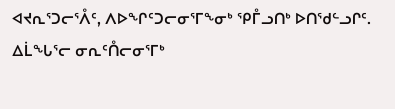ᐊᔪᕆᕐᑐᓕᕐᐰᑦ, ᐱᐅᖏᑦᑐᓕᓂᕐᒥᖕᓂᒃ ᕿᒤᓗᑎᒃ ᐅᑎᖁᓪᓗᒋᑦ.
ᐃᒫᖓᕐᓕ ᓂᕆᑦᑍᓕᓂᕐᒥᒃ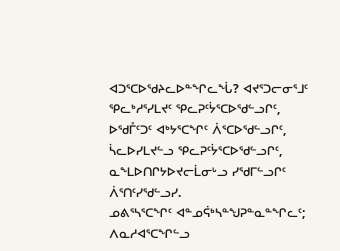ᐊᑐᕐᑕᐅᖁᔨᓚᐅᓐᖏᓚᖔ? ᐊᔪᕐᑐᓕᓂᕐᒧᑦ ᕿᓚᒃᓱᕐᓯᒪᔪᑦ ᕿᓚᕈᑦᔮᕐᑕᐅᖁᓪᓗᒋᑦ, ᐅᖁᒤᑦᑐᑦ ᐊᒃᔭᕐᑕᖏᑦ ᐲᕐᑕᐅᖁᓪᓗᒋᑦ, ᓵᓚᐅᓯᒪᔪᓪᓗ ᕿᓚᕈᑦᔮᕐᑕᐅᖁᓪᓗᒋᑦ, ᓇᖕᒪᐅᑎᒋᔭᐅᔪᓕᒫᓂᒡᓗ ᓯᖁᒥᓪᓗᒋᑦ ᐲᕐᑎᑦᓯᖁᓪᓗᓯ.
ᓄᕕᕐᓴᕐᑕᖏᑦ ᐊᓐᓄᕌᒃᓴᓐᖑᕈᓐᓇᓐᖏᓚᑦ; ᐱᓇᓱᐊᕐᑕᖏᓪᓗ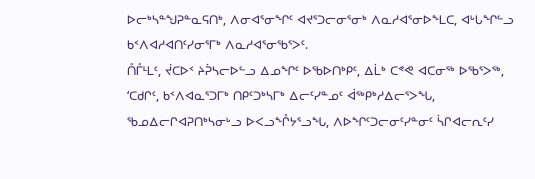ᐅᓕᒃᓴᓐᖑᕈᓐᓇᕋᑎᒃ, ᐱᓂᐊᕐᓂᖏᑦ ᐊᔪᕐᑐᓕᓂᕐᓂᒃ ᐱᓇᓱᐊᕐᓂᐅᖕᒪᑕ, ᐊᒡᒐᖏᓪᓗ ᑲᑉᐱᐊᓱᐊᑎᑦᓯᓂᕐᒥᒃ ᐱᓇᓱᐊᕐᓂᖃᕐᐳᑦ.
ᑍᒤᒻᒪᑦ, ᔫᑕᐅᑉ ᔨᕉᓴᓕᐅᓪᓗ ᐃᓄᖏᑦ ᐅᖃᐅᑎᒃᑭᑦ, ᐃᒫᒃ ᑕᕝᕙ ᐊᑕᓂᖅ ᐅᖃᕐᐳᖅ, ‘ᑕᑯᒋᑦ, ᑲᑉᐱᐊᓇᕐᑐᒥᒃ ᑎᑭᑦᑐᒃᓴᒥᒃ ᐃᓕᑦᓯᓐᓄᑦ ᐋᖅᑭᒃᓱᐃᓕᕐᐳᖓ, ᖃᓄᐃᓕᒋᐊᕈᑎᒃᓴᓂᒡᓗ ᐅᐸᓗᖕᒊᔭᕐᓗᖓ, ᐱᐅᖏᑦᑐᓕᓂᑦᓯᓐᓂᑦ ᓵᒋᐊᓕᕆᑦᓯ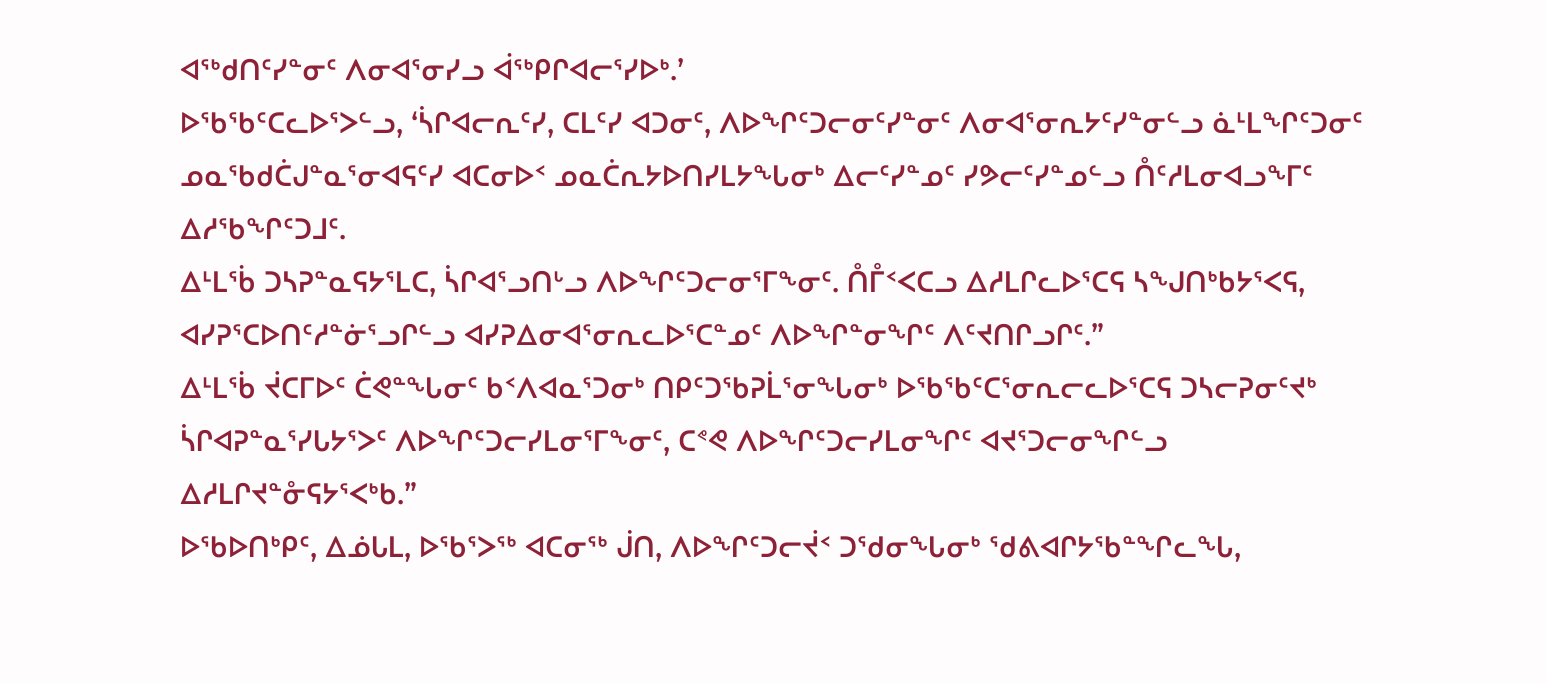ᐊᖅᑯᑎᑦᓯᓐᓂᑦ ᐱᓂᐊᕐᓂᓯᓗ ᐋᖅᑭᒋᐊᓕᕐᓯᐅᒃ.’
ᐅᖃᖃᑦᑕᓚᐅᕐᐳᓪᓗ, ‘ᓵᒋᐊᓕᕆᑦᓯ, ᑕᒪᑦᓯ ᐊᑐᓂᑦ, ᐱᐅᖏᑦᑐᓕᓂᑦᓯᓐᓂᑦ ᐱᓂᐊᕐᓂᕆᔭᑦᓯᓐᓂᓪᓗ ᓈᒻᒪᖏᑦᑐᓂᑦ ᓄᓇᖃᑯᑖᒍᓐᓇᕐᓂᐊᕋᑦᓯ ᐊᑕᓂᐅᑉ ᓄᓇᑖᕆᔭᐅᑎᓯᒪᔭᖓᓂᒃ ᐃᓕᑦᓯᓐᓄᑦ ᓯᕗᓕᑦᓯᓐᓄᓪᓗ ᑍᑦᓱᒪᓂᐊᓗᖕᒥᑦ ᐃᓱᖃᖏᑦᑐᒧᑦ.
ᐃᒻᒪᖄ ᑐᓴᕈᓐᓇᕋᔭᕐᒪᑕ, ᓵᒋᐊᕐᓗᑎᒡᓗ ᐱᐅᖏᑦᑐᓕᓂᕐᒥᖕᓂᑦ. ᑍᒤᑉᐸᑕᓗ ᐃᓱᒪᒋᓚᐅᕐᑕᕋ ᓴᖑᑎᒃᑲᔭᕐᐸᕋ, ᐊᓯᕈᕐᑕᐅᑎᑦᓱᓐᓃᕐᓗᒋᓪᓗ ᐊᓯᕈᐃᓂᐊᕐᓂᕆᓚᐅᕐᑕᓐᓄᑦ ᐱᐅᖏᓐᓂᖏᑦ ᐱᑦᔪᑎᒋᓗᒋᑦ.”
ᐃᒻᒪᖄ ᔫᑕᒥᐅᑦ ᑖᕙᓐᖓᓂᑦ ᑲᑉᐱᐊᓇᕐᑐᓂᒃ ᑎᑭᑦᑐᖃᕈᒫᕐᓂᖓᓂᒃ ᐅᖃᖃᑦᑕᕐᓂᕆᓕᓚᐅᕐᑕᕋ ᑐᓴᓕᕈᓂᑦᔪᒃ ᓵᒋᐊᕈᓐᓇᕐᓯᒐᔭᕐᐳᑦ ᐱᐅᖏᑦᑐᓕᓯᒪᓂᕐᒥᖕᓂᑦ, ᑕᕝᕙ ᐱᐅᖏᑦᑐᓕᓯᒪᓂᖏᑦ ᐊᔪᕐᑐᓕᓂᖏᓪᓗ ᐃᓱᒪᒋᔪᓐᓁᕋᔭᕐᐸᒃᑲ.”
ᐅᖃᐅᑎᒃᑭᑦ, ᐃᓅᒐᒪ, ᐅᖃᕐᐳᖅ ᐊᑕᓂᖅ ᒎᑎ, ᐱᐅᖏᑦᑐᓕᔫᑉ ᑐᖁᓂᖓᓂᒃ ᖁᕕᐊᒋᔭᖃᓐᖏᓚᖓ,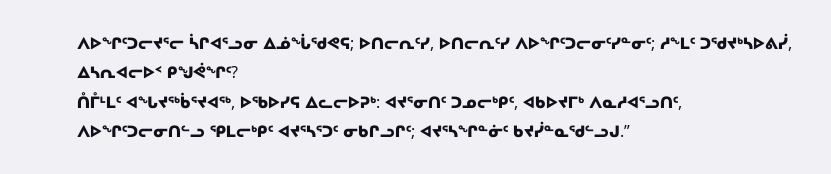ᐱᐅᖏᑦᑐᓕᔪᕐᓕ ᓵᒋᐊᕐᓗᓂ ᐃᓅᖔᖁᕙᕋ; ᐅᑎᓕᕆᑦᓯ, ᐅᑎᓕᕆᑦᓯ ᐱᐅᖏᑦᑐᓕᓂᑦᓯᓐᓂᑦ; ᓱᖕᒪᑦ ᑐᖁᔪᒃᓴᐅᕕᓰ, ᐃᓴᕆᐊᓕᐅᑉ ᑭᖑᕚᖏᑦ?
ᑍᒤᒻᒪᑦ ᐊᖓᔪᖅᑳᕐᔪᐊᖅ, ᐅᖃᐅᓯᕋ ᐃᓚᓕᐅᕈᒃ: ᐊᔪᕐᓂᑎᑦ ᑐᓄᓕᒃᑭᑦ, ᐊᑲᐅᔪᒥᒃ ᐱᓇᓱᐊᕐᓗᑎᑦ, ᐱᐅᖏᑦᑐᓕᓂᑎᓪᓗ ᕿᒪᓕᒃᑭᑦ ᐊᔪᕐᓴᕐᑐᑦ ᓂᑲᒋᓗᒋᑦ; ᐊᔪᕐᓴᖏᓐᓃᑦ ᑲᔪᓰᓐᓇᖁᓪᓗᒍ.”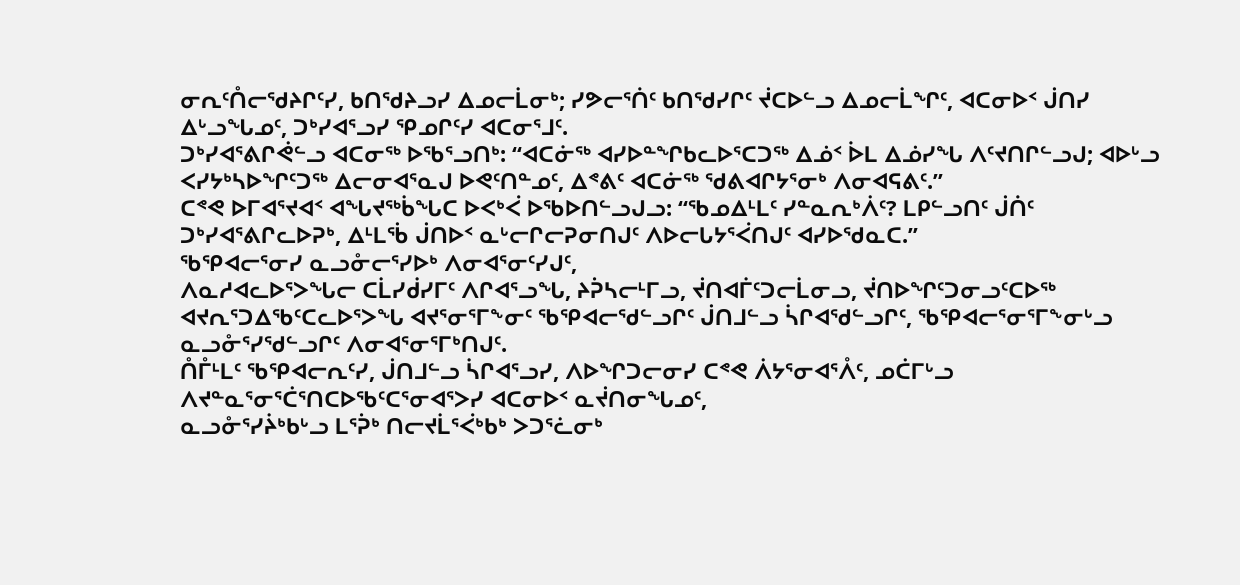ᓂᕆᑦᑍᓕᖁᔨᒋᑦᓯ, ᑲᑎᖁᔨᓗᓯ ᐃᓄᓕᒫᓂᒃ; ᓯᕗᓕᕐᑏᑦ ᑲᑎᖁᓯᒋᑦ ᔫᑕᐅᓪᓗ ᐃᓄᓕᒫᖏᑦ, ᐊᑕᓂᐅᑉ ᒎᑎᓯ ᐃᒡᓗᖓᓄᑦ, ᑐᒃᓯᐊᕐᓗᓯ ᕿᓄᒋᑦᓯ ᐊᑕᓂᕐᒧᑦ.
ᑐᒃᓯᐊᕐᕕᒋᕚᓪᓗ ᐊᑕᓂᖅ ᐅᖃᕐᓗᑎᒃ: “ᐊᑕᓃᖅ ᐊᓯᐅᓐᖏᑲᓚᐅᕐᑕᑐᖅ ᐃᓅᑉ ᐆᒪ ᐃᓅᓯᖓ ᐱᑦᔪᑎᒋᓪᓗᒍ; ᐊᐅᒡᓗ ᐸᓯᔭᒃᓴᐅᖏᑦᑐᖅ ᐃᓕᓂᐊᕐᓇᒍ ᐅᕙᑦᑎᓐᓄᑦ, ᐃᕝᕕᑦ ᐊᑕᓃᖅ ᖁᕕᐊᒋᔭᕐᓂᒃ ᐱᓂᐊᕋᕕᑦ.”
ᑕᕝᕙ ᐅᒥᐊᕐᔪᐊᑉ ᐊᖓᔪᖅᑳᖓᑕ ᐅᐸᒃᐹ ᐅᖃᐅᑎᓪᓗᒍᓗ: “ᖃᓄᐃᒻᒪᑦ ᓯᓐᓇᕆᒃᐲᑦ? ᒪᑭᓪᓗᑎᑦ ᒎᑏᑦ ᑐᒃᓯᐊᕐᕕᒋᓚᐅᕈᒃ, ᐃᒻᒪᖄ ᒎᑎᐅᑉ ᓇᒡᓕᒋᓕᕈᓂᑎᒍᑦ ᐱᐅᓕᒐᔭᕐᐹᑎᒍᑦ ᐊᓯᐅᖁᓇᑕ.”
ᖃᕿᐊᓕᕐᓂᓯ ᓇᓗᓁᓕᕐᓯᐅᒃ ᐱᓂᐊᕐᓂᑦᓯᒍᑦ,
ᐱᓇᓱᐊᓚᐅᕐᐳᖓᓕ ᑕᒫᓯᑰᓯᒥᑦ ᐱᒋᐊᕐᓗᖓ, ᔨᕉᓴᓕᒻᒥᓗ, ᔫᑎᐊᒦᑦᑐᓕᒫᓂᓗ, ᔫᑎᐅᖏᑦᑐᓂᓗᑦᑕᐅᖅ ᐊᔪᕆᕐᑐᐃᖃᑦᑕᓚᐅᕐᐳᖓ ᐊᔪᕐᓂᕐᒥᖕᓂᑦ ᖃᕿᐊᓕᖁᓪᓗᒋᑦ ᒎᑎᒧᓪᓗ ᓵᒋᐊᖁᓪᓗᒋᑦ, ᖃᕿᐊᓕᕐᓂᕐᒥᖕᓂᒡᓗ ᓇᓗᓁᕐᓯᖁᓪᓗᒋᑦ ᐱᓂᐊᕐᓂᕐᒥᒃᑎᒍᑦ.
ᑍᒤᒻᒪᑦ ᖃᕿᐊᓕᕆᑦᓯ, ᒎᑎᒧᓪᓗ ᓵᒋᐊᕐᓗᓯ, ᐱᐅᖏᑐᓕᓂᓯ ᑕᕝᕙ ᐲᔭᕐᓂᐊᕐᐰᑦ, ᓄᑖᒥᒡᓗ ᐱᔪᓐᓇᕐᓂᕐᑖᕐᑎᑕᐅᖃᑦᑕᕐᓂᐊᕐᐳᓯ ᐊᑕᓂᐅᑉ ᓇᔫᑎᓂᖓᓄᑦ,
ᓇᓗᓁᕐᓯᔩᒃᑲᒡᓗ ᒪᕐᕉᒃ ᑎᓕᔪᒫᕐᐹᒃᑲᒃ ᐳᑐᕐᓛᓂᒃ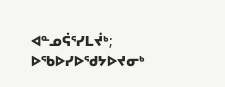ᐊᓐᓄᕌᕐᓯᒪᔫᒃ; ᐅᖃᐅᓯᐅᖁᔭᐅᔪᓂᒃ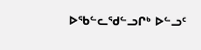ᐅᖃᓪᓚᖁᓪᓗᒋᒃ ᐅᓪᓗᑦ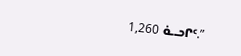1,260 ᓈᓗᒋᑦ.”